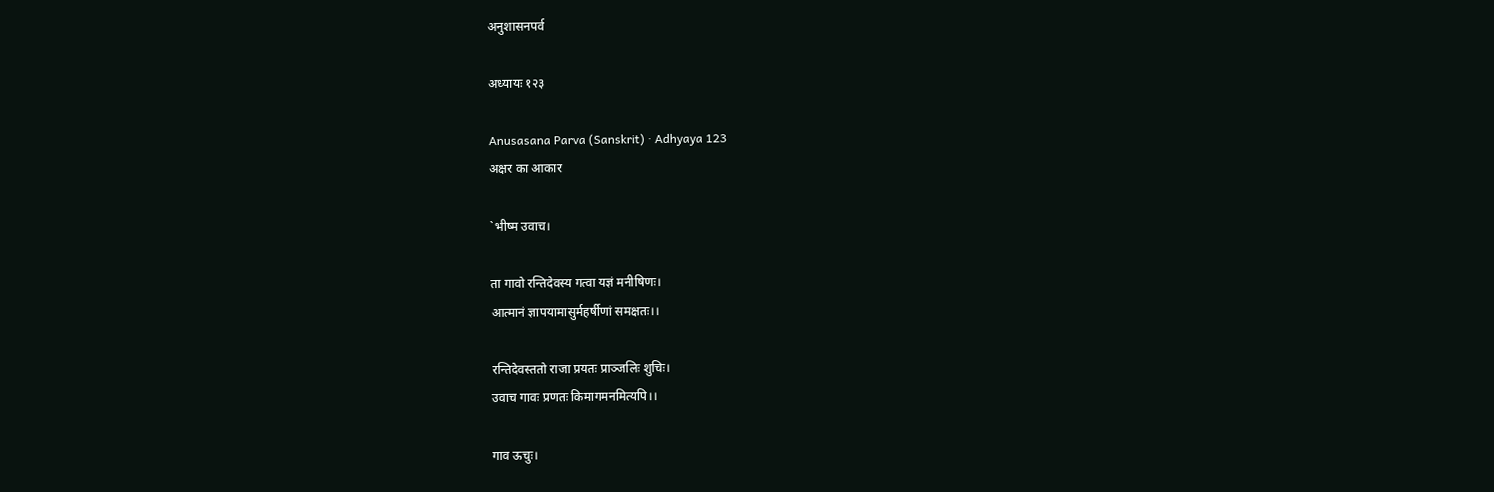अनुशासनपर्व

अध्यायः १२३

Anusasana Parva (Sanskrit) · Adhyaya 123
अक्षर का आकार

`भीष्म उवाच।

ता गावो रन्तिदेवस्य गत्वा यज्ञं मनीषिणः।
आत्मानं ज्ञापयामासुर्महर्षीणां समक्षतः।।

रन्तिदेवस्ततो राजा प्रयतः प्राञ्जलिः शुचिः।
उवाच गावः प्रणतः किमागमनमित्यपि।।

गाव ऊचुः।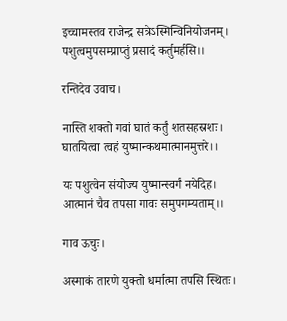इच्चामस्तव राजेन्द्र सत्रेऽस्मिन्विनियोजनम्।
पशुत्वमुपसम्प्राप्तुं प्रसादं कर्तुमर्हसि।।

रन्तिदेव उवाच।

नास्ति शक्तो गवां घातं कर्तुं शतसहस्रशः।
घातयित्वा त्वहं युष्मान्कथमात्मानमुत्तरे।।

यः पशुत्वेन संयोज्य युष्मान्स्वर्गं नयेदिह।
आत्मानं चैव तपसा गावः समुपगम्यताम्।।

गाव ऊचुः।

अस्माकं तारणे युक्तो धर्मात्मा तपसि स्थितः।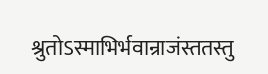श्रुतोऽस्माभिर्भवान्राजंस्ततस्तु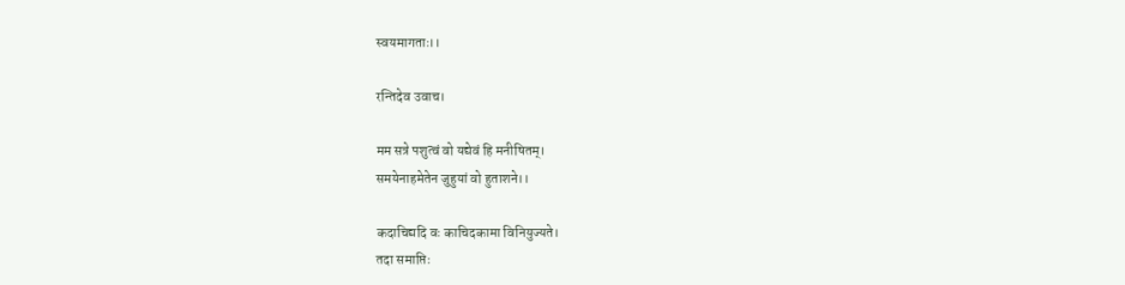स्वयमागताः।।

रन्तिदेव उवाच।

मम सत्रे पशुत्वं वो यद्येवं हि मनीषितम्।
समयेनाहमेतेन जुहुयां वो हुताशने।।

कदाचिद्यदि वः काचिदकामा विनियुज्यते।
तदा समाप्तिः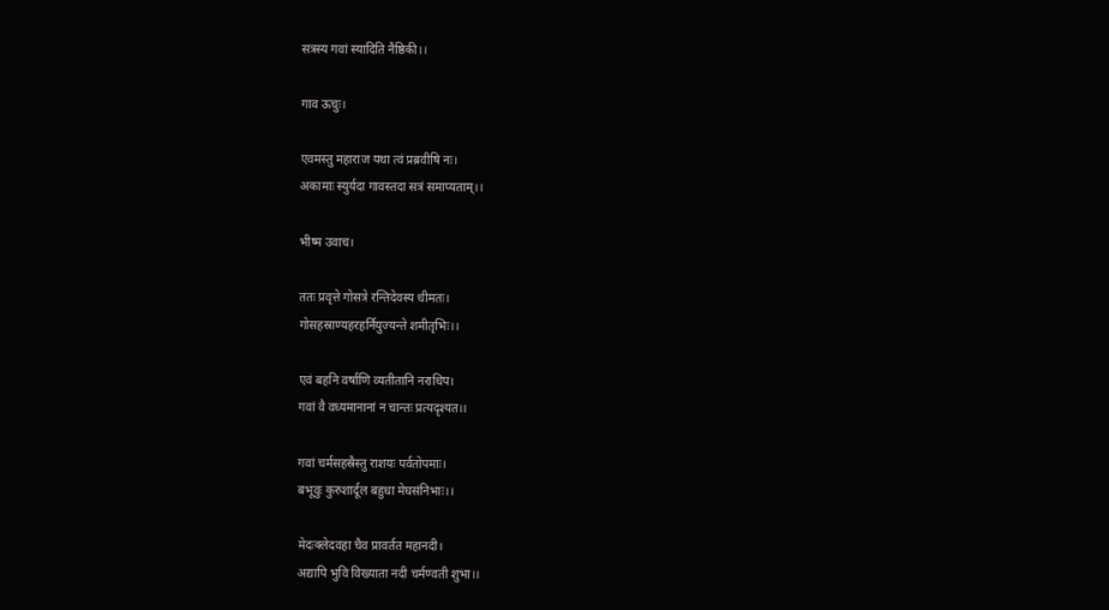सत्रस्य गवां स्यादिति नैष्ठिकी।।

गाव ऊचुः।

एवमस्तु महाराज यथा त्वं प्रब्रवीषि नः।
अकामाः स्युर्यदा गावस्तदा सत्रं समाप्यताम्।।

भीष्म उवाच।

ततः प्रवृत्ते गोसत्रे रन्तिदेवस्य धीमतः।
गोसहस्राण्यहरहर्नियुज्यन्ते शमीतृभिः।।

एवं बहनि वर्षाणि व्यतीतानि नराधिप।
गवां वै वध्यमानानां न चान्तः प्रत्यदृश्यत।।

गवां चर्मसहस्रैस्तु राशयः पर्वतोपमाः।
बभूवुः कुरुशार्दूल बहुधा मेघसंनिभाः।।

मेदःक्लेदवहा चैव प्रावर्तत महानदी।
अद्यापि भुवि विख्याता नदी चर्मण्वती शुभा।।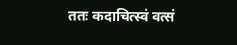ततः कदाचित्स्वं वत्सं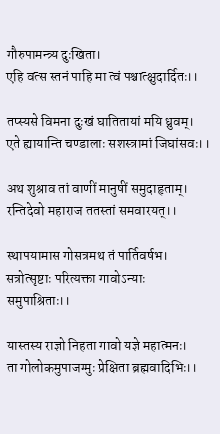गौरुपामन्त्र्य दुःखिता।
एहि वत्स स्तनं पाहि मा त्वं पश्चात्क्षुदार्दितः।।

तप्स्यसे विमना दुःखं घातितायां मयि ध्रुवम्।
एते ह्यायान्ति चण्डालाः सशस्त्रामां जिघांसवः।।

अथ शुश्राव तां वाणीं मानुषीं समुदाहृताम्।
रन्तिदेवो महाराज ततस्तां समवारयत्।।

स्थापयामास गोसत्रमथ तं पार्तिवर्षभ।
सत्रोत्सृष्टाः परित्यक्ता गावोऽन्याः समुपाश्रिताः।।

यास्तस्य राज्ञो निहता गावो यज्ञे महात्मनः।
ता गोलोकमुपाजग्मुः प्रेक्षिता ब्रह्मवादिभिः।।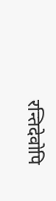रन्तिदेवोपि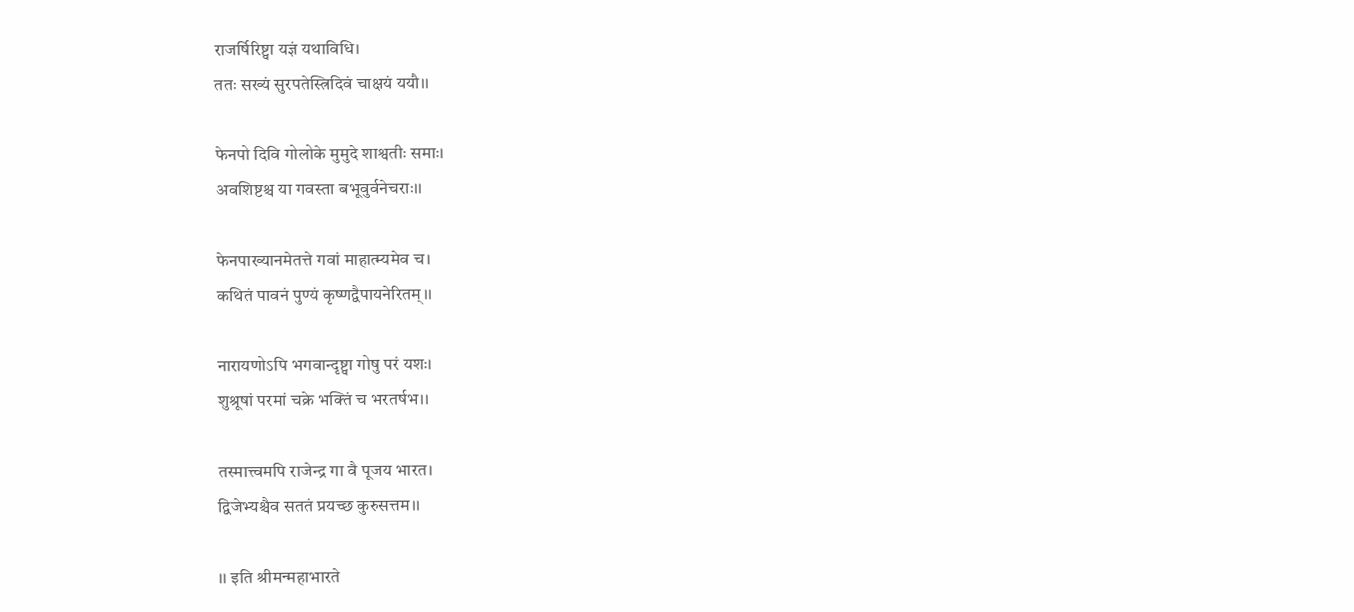राजर्षिरिष्ट्वा यज्ञं यथाविधि।
ततः सख्यं सुरपतेस्त्रिदिवं चाक्षयं ययौ।।

फेनपो दिवि गोलोके मुमुदे शाश्वतीः समाः।
अवशिष्टश्च या गवस्ता बभूवुर्वनेचराः।।

फेनपाख्यानमेतत्ते गवां माहात्म्यमेव च।
कथितं पावनं पुण्यं कृष्णद्वैपायनेरितम्।।

नारायणोऽपि भगवान्दृष्ट्वा गोषु परं यशः।
शुश्रूषां परमां चक्रे भक्तिं च भरतर्षभ।।

तस्मात्त्वमपि राजेन्द्र गा वै पूजय भारत।
द्विजेभ्यश्चैव सततं प्रयच्छ कुरुसत्तम।।

।। इति श्रीमन्महाभारते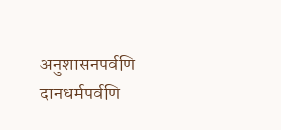अनुशासनपर्वणि
दानधर्मपर्वणि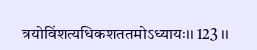त्रयोविंशत्यधिकशततमोऽध्यायः।। 123 ।।